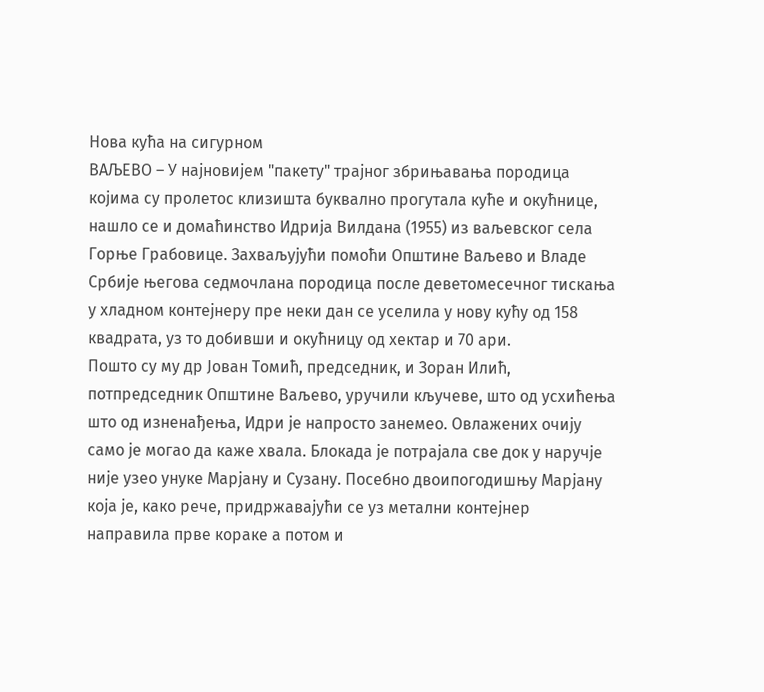Нова кућа на сигурном
ВАЉЕВО – У најновијем "пакету" трајног збрињавања породица којима су пролетос клизишта буквално прогутала куће и окућнице, нашло се и домаћинство Идрија Вилдана (1955) из ваљевског села Горње Грабовице. Захваљујући помоћи Општине Ваљево и Владе Србије његова седмочлана породица после деветомесечног тискања у хладном контејнеру пре неки дан се уселила у нову кућу од 158 квадрата, уз то добивши и окућницу од хектар и 70 ари.
Пошто су му др Јован Томић, председник, и Зоран Илић, потпредседник Општине Ваљево, уручили кључеве, што од усхићења што од изненађења, Идри је напросто занемео. Овлажених очију само је могао да каже хвала. Блокада је потрајала све док у наручје није узео унуке Марјану и Сузану. Посебно двоипогодишњу Марјану која је, како рече, придржавајући се уз метални контејнер направила прве кораке а потом и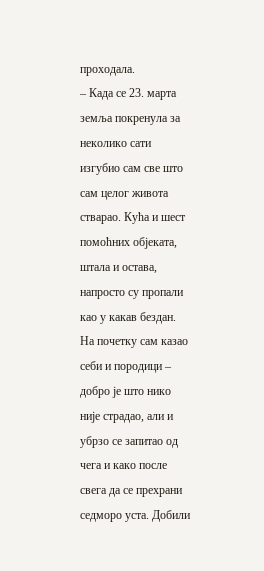проходала.
– Када се 23. марта земља покренула за неколико сати изгубио сам све што сам целог живота стварао. Кућа и шест помоћних објеката, штала и остава, напросто су пропали као у какав бездан. На почетку сам казао себи и породици – добро је што нико није страдао, али и убрзо се запитао од чега и како после свега да се прехрани седморо уста. Добили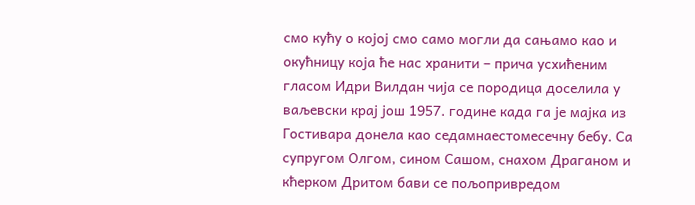смо кућу о којој смо само могли да сањамо као и окућницу која ће нас хранити – прича усхићеним гласом Идри Вилдан чија се породица доселила у ваљевски крај још 1957. године када га је мајка из Гостивара донела као седамнаестомесечну бебу. Са супругом Олгом, сином Сашом, снахом Драганом и кћерком Дритом бави се пољопривредом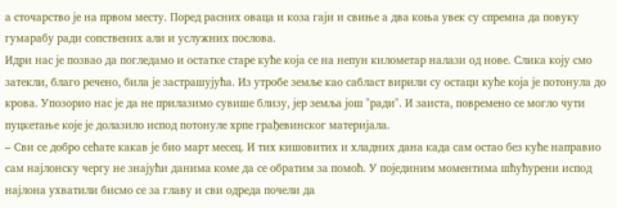а сточарство је на првом месту. Поред расних оваца и коза гаји и свиње а два коња увек су спремна да повуку гумарабу ради сопствених али и услужних послова.
Идри нас је позвао да погледамо и остатке старе куће која се на непун километар налази од нове. Слика коју смо затекли, благо речено, била је застрашујућа. Из утробе земље као сабласт вирили су остаци куће која је потонула до крова. Упозорио нас је да не прилазимо сувише близу, јер земља још "ради". И заиста, повремено се могло чути пуцкетање које је долазило испод потонуле хрпе грађевинског материјала.
– Сви се добро сећате какав је био март месец. И тих кишовитих и хладних дана када сам остао без куће направио сам најлонску чергу не знајући данима коме да се обратим за помоћ. У појединим моментима шћућурени испод најлона ухватили бисмо се за главу и сви одреда почели да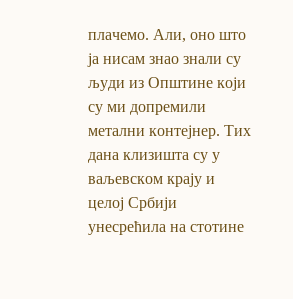плачемо. Али, оно што ја нисам знао знали су људи из Општине који су ми допремили метални контејнер. Тих дана клизишта су у ваљевском крају и целој Србији унесрећила на стотине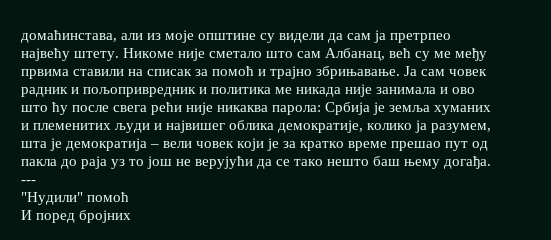домаћинстава, али из моје општине су видели да сам ја претрпео највећу штету. Никоме није сметало што сам Албанац, већ су ме међу првима ставили на списак за помоћ и трајно збрињавање. Ја сам човек радник и пољопривредник и политика ме никада није занимала и ово што ћу после свега рећи није никаква парола: Србија је земља хуманих и племенитих људи и највишег облика демократије, колико ја разумем, шта је демократија – вели човек који је за кратко време прешао пут од пакла до раја уз то још не верујући да се тако нешто баш њему догађа.
---
"Нудили" помоћ
И поред бројних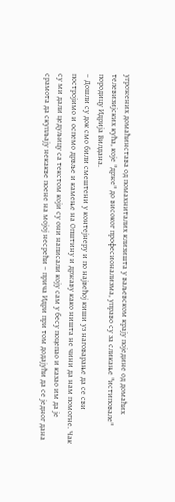угрожених домаћинстава од помахниталих клизишта у ваљевском крају поједине од домаћих телевизијских кућа, које "држе" до високог професионализма, управо су за сликање "истиповале" породицу Идрија Вилдана.
– Дошли су док смо били смештени у контејнеру и по највећој киши уз наговарање да се сви постројимо и оспемо дрвље и камење на Општину и државу како ништа не чини да нам помогне. Чак су ми дали цедуљицу са текстом који су они написали коју сам у бесу поцепао и казао им да је срамота да скупљају некакве поене на мојој несрећи – прича Идри при том додајући да се једног дана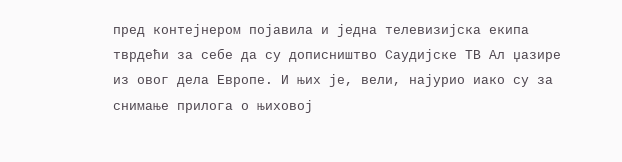пред контејнером појавила и једна телевизијска екипа тврдећи за себе да су дописништво Саудијске ТВ Ал џазире из овог дела Европе. И њих је, вели, најурио иако су за снимање прилога о њиховој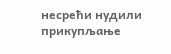несрећи нудили прикупљање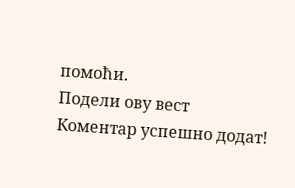помоћи.
Подели ову вест
Комeнтар успeшно додат!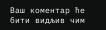Ваш комeнтар ћe бити видљив чим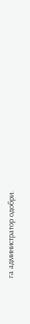га администратор одобри.